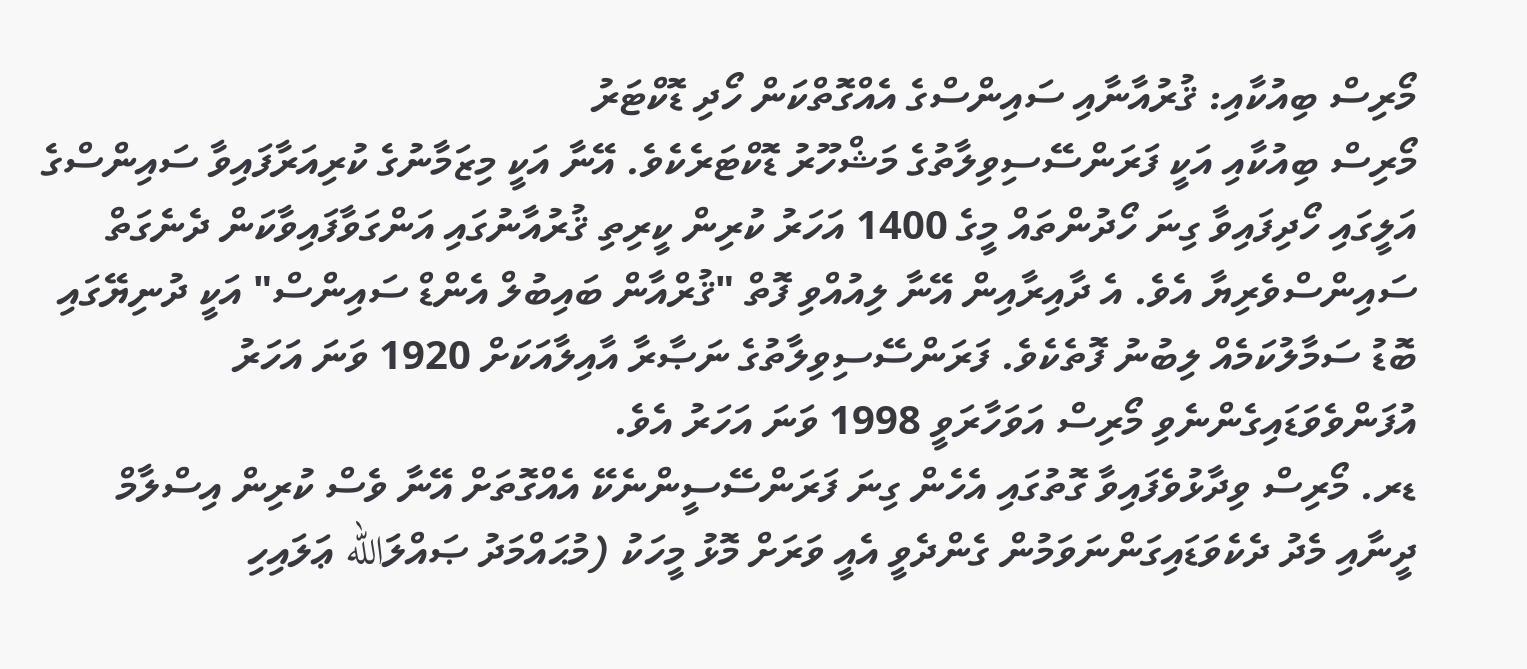މޯރިސް ބިއުކާއި: ޤުރުއާނާއި ސައިންސްގެ އެއްގޮތްކަން ހޯދި ޑޮކްޓަރު
މޯރިސް ބިއުކާއި އަކީ ފަރަންސޭސިވިލާތުގެ މަޝްހޫރު ޑޮކްޓަރެކެވެ. އޭނާ އަކީ މިޒަމާނުގެ ކުރިއަރާފައިވާ ސައިންސްގެ އަލީގައި ހޯދިފައިވާ ގިނަ ހޯދުންތައް މީގެ 1400 އަހަރު ކުރިން ކީރިތި ޤުރުއާނުގައި އަންގަވާފައިވާކަން ދެނެގަތް ސައިންސްވެރިޔާ އެވެ. އެ ދާއިރާއިން އޭނާ ލިއުއްވި ފޮތް "ޤުރްއާން ބައިބުލް އެންޑް ސައިންސް" އަކީ ދުނިޔޭގައި ބޮޑު ސަމާލުކަމެއް ލިބުނު ފޮތެކެވެ. ފަރަންސޭސިވިލާތުގެ ނަޞާރާ އާއިލާއަކަށް 1920 ވަނަ އަހަރު އުފަންވެވަޑައިގެންނެވި މޯރިސް އަވަހާރަވީ 1998 ވަނަ އަހަރު އެވެ.
ޑރ. މޯރިސް ވިދާޅުވެފައިވާ ގޮތުގައި އެހެން ގިނަ ފަރަންސޭސީންނެކޭ އެއްގޮތަށް އޭނާ ވެސް ކުރިން އިސްލާމް ދީނާއި މެދު ދެކެވަޑައިގަންނަވަމުން ގެންދެވީ އެއީ ވަރަށް މޮޅު މީހަކު (މުޙައްމަދު ޞައްލަالله ޢަލައިހި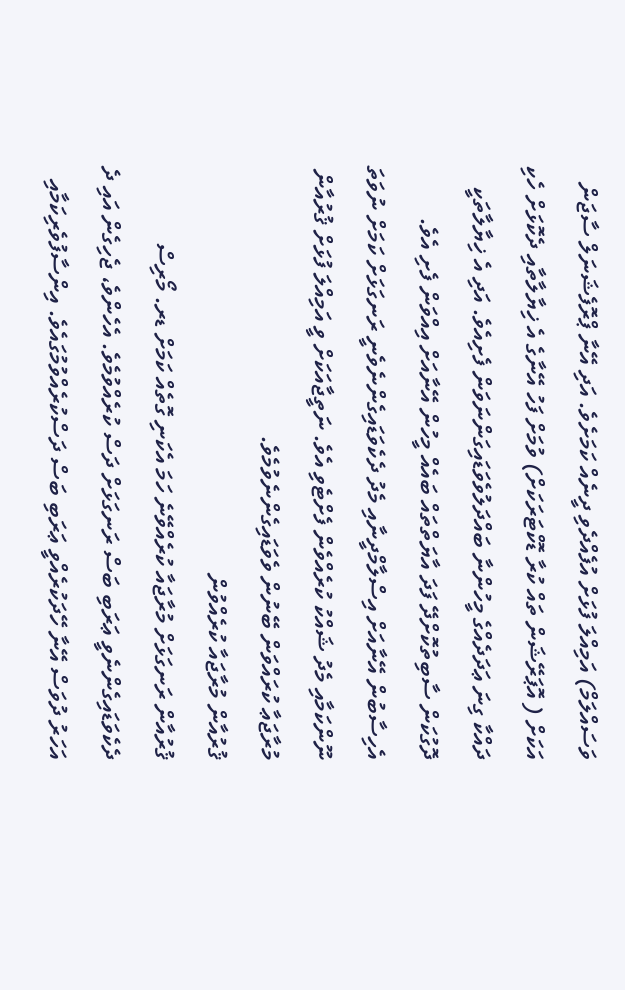ވަސައްލަމް) އަމިއްލަ ފުޅަށް އުފެއްދެވި ދީނެއް ކަމަށެވެ. އަދި އޭނާ ޕްރޮފެޝަނަލް ސާޖަން އަކަށް ( އޮޕަރޭޝަން ތައް ކުރާ ޑޮކްޓަރަކަށް) ވުމަށް ފަހު އޭނާގެ އެ ޚިޔާލާތާއި ދެކޮޅަށް ހެކި ދައްކާ ގިނަ ޢަދަދެއްގެ މީހުންނާ ބައްދަލުވެވަޑައިގަންނަވަން ފެށިއެވެ. އަދި އެ ޚިޔާލާތަކީ ދޮގުކަން ސާބިތުކޮށްދޭ ފަދަ އާޔަތްތައް ބައެއް މީހުން އޭނާއަށް އިއްވަން ފެށި އެވެ.
އެހިސާބުން އޭނާއަށް އިސްލާމްދީނާއި މެދު ދެކެވަޑައިގެންނެވެނީ ރަނގަޅަށް ކަމަށް ނުވަތަ ނޫންކަމާއި މެދު ޝައްކު ކުރެއްވެން ފެށްޓެވި އެވެ. ނަތީޖާއަކަށް ވީ އަމިއްލަ ފުޅަށް ޤުރުއާން މުރާޖަޢާ ކުރައްވަން ބޭނުން ވެވަޑައިގެންނެވުމެވެ.
ޤުރުއާން މުރާޖައާ ކުރެއްވުން
ޤުރުއާން ރަނގަޅަށް މުރާޖައާ ކުރެއްވޭނެ ހަމަ އެކަނި ގޮތެއް ކަމަށް ޑރ. މޯރިސް ދެކެވަޑައިގެންނެވީ ޢަރަބި ބަސް ރަނގަޅަށް ދަސް ކުރެއްވުމެވެ. އެހެންވެ، ޖެހިގެން އައި ދެ އަހަރު ދުވަސް އޭނާ ހޭދަކުރެއްވީ ޢަރަބި ބަސް ދަސްކުރެއްވުމުގައެވެ. އިންސާފުވެރިކަމާއި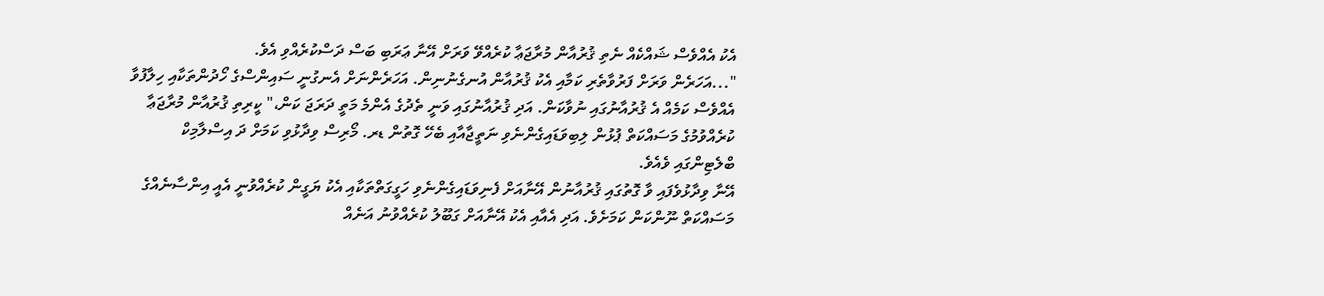އެކު އެއްވެސް ޝައްކެއް ނެތި ޤުރުއާން މުރާޖަޢާ ކުރެއްވޭ ވަރަށް އޭނާ ޢަރަބި ބަސް ދަސްކުރެއްވި އެވެ.
"...އަހަރެން ވަރަށް ފަރުވާތެރި ކަމާއި އެކު ޤުރުއާން އުނގެނުނިން. އަހަރެންނަށް އެނގުނީ ސައިންސްގެ ހޯދުންތަކާއި ހިލާފުވާ އެއްވެސް ކަމެއް އެ ޤުރުއާނުގައި ނުވާކަން. އަދި ޤުރުއާނުގައި ވަނީ ތެދުގެ އެންމެ މަތީ ދަރަޖަ ކަން،" ކީރިތި ޤުރުއާން މުރާޖަޢާ ކުރެއްވުމުގެ މަސައްކަތް ޕުޅުން ލިބިވަޑައިގެންނެވި ނަތީޖާއާއި ބެހޭ ގޮތުން ޑރ. މޯރިސް ވިދާޅުވި ކަމަށް ދަ އިސްލާމިކް ބްލެޓިންގައި ވެއެވެ.
އޭނާ ވިދާޅުވެފައި ވާ ގޮތުގައި ޤުރުއާނުން އޭނާއަށް ފެނިވަޑައިގެންނެވި ހަގީގަތްތަކާއި އެކު ޔަގީން ކުރެއްވުނީ އެއީ އިންސާނެއްގެ މަސައްކަތް ނޫންކަން ކަމަށެވެ. އަދި އެއާއި އެކު އޭނާއަށް ގަބޫލު ކުރެއްވުނު އަނެއް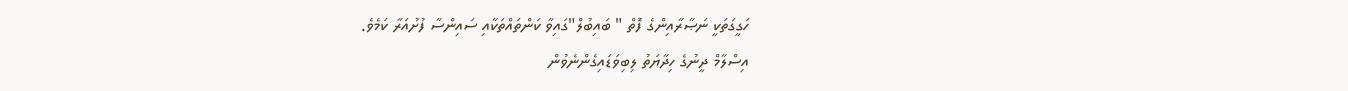ހަގީގަތަކީ ނަޞާރާއިންގެ ފޮތް " ބައިބުލް"ގައިވާ ކަންތައްތަކާއި ސައިންސާ ފުށުއަރާ ކަމެވެ.
އިސްލާމް ދީނުގެ ހިދާޔަތު ލިބިވަޑައިގެންނެވުން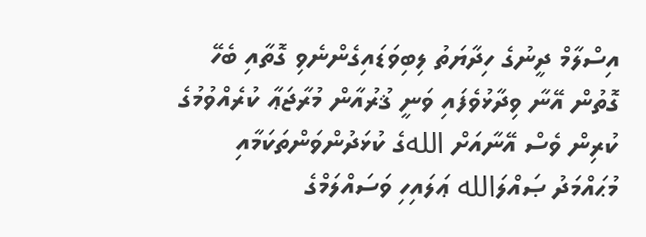އިސްލާމް ދީނުގެ ހިދާޔަތު ލިބިވަޑައިގެންނެވި ގޮތާއި ބެހޭ ގޮތުން އޭނާ ވިދާޅުވެފައި ވަނީ ޤުރުއާން މުރާޖަޢާ ކުރެއްވުމުގެ ކުރިން ވެސް އޭނާއަށް اللهގެ ކުޅަދުންވަންތަކަމާއި މުޙައްމަދު ޞައްލަالله ޢަލައިހި ވަސައްލަމްގެ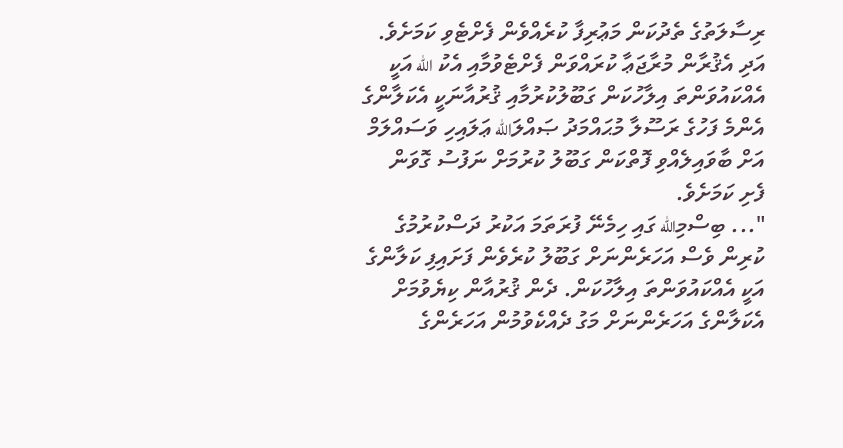ރިސާލަތުގެ ތެދުކަން މަޢުރިފާ ކުރެއްވެން ފެށްޓެވި ކަމަށެވެ. އަދި އެޤުރާން މުރާޖަޢާ ކުރައްވަން ފެށްޓެވުމާއި އެކު الله އަކީ އެއްކައުވަންތަ އިލާހުކަން ގަބޫލުކުރުމާއި ޤުރުއާނަކީ އެކަލާންގެ އެންމެ ފަހުގެ ރަސޫލާ މުޙައްމަދު ޞައްލަالله ޢަލައިހި ވަސައްލަމް އަށް ބާވައިލެއްވި ފޮތްކަން ގަބޫލު ކުރުމަށް ނަފުސު ގޮވަން ފެށި ކަމަށެވެ.
"... ބިސްމިالله ގައި ހިމެނޭ ފުރަތަމަ އަކުރު ދަސްކުރުމުގެ ކުރިން ވެސް އަހަރެންނަށް ގަބޫލު ކުރެވެން ފަށައިފި ކަލާންގެ އަކީ އެއްކައުވަންތަ އިލާހުކަން. ދެން ޤުރުއާން ކިޔެވުމަށް އެކަލާންގެ އަހަރެންނަށް މަގު ދެއްކެވުމުން އަހަރެންގެ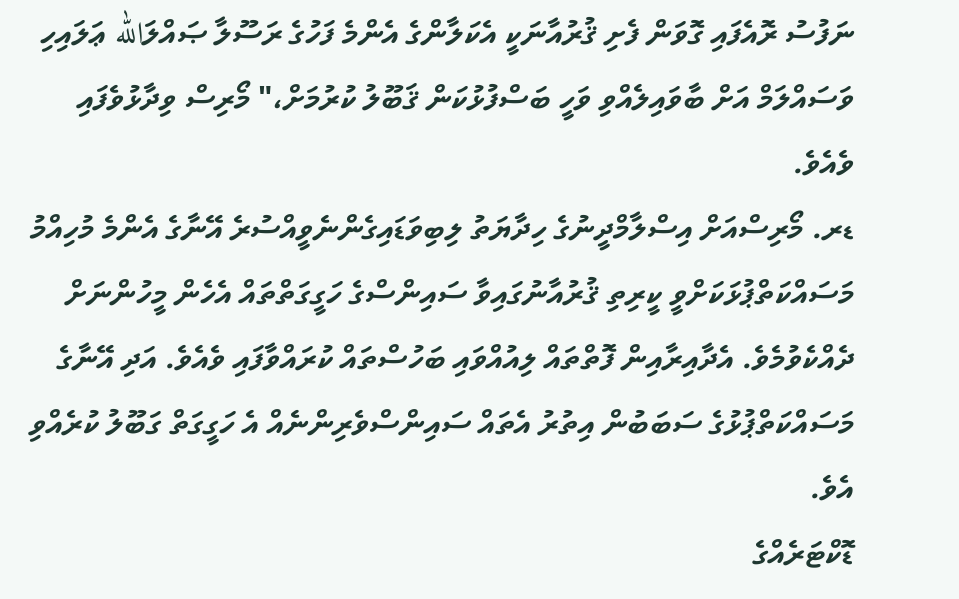ނަފުސު ރޮއެފައި ގޮވަން ފެށި ޤުރުއާނަކީ އެކަލާންގެ އެންމެ ފަހުގެ ރަސޫލާ ޞައްލަالله ޢަލައިހި ވަސައްލަމް އަށް ބާވައިލެއްވި ވަހީ ބަސްފުޅުކަން ޤަބޫލު ކުރުމަށް،" މޯރިސް ވިދާޅުވެފައި ވެއެވެ.
ޑރ. މޯރިސްއަށް އިސްލާމްދީނުގެ ހިދާޔަތު ލިބިވަޑައިގެންނެވީއްސުރެ އޭނާގެ އެންމެ މުހިއްމު މަސައްކަތްޕުޅަކަށްވީ ކީރިތި ޤުރުއާނުގައިވާ ސައިންސްގެ ހަގީގަތްތައް އެހެން މީހުންނަށް ދެއްކެވުމެވެ. އެދާއިރާއިން ފޮތްތައް ލިއުއްވައި ބަހުސްތައް ކުރައްވާފައި ވެއެވެ. އަދި އޭނާގެ މަސައްކަތްޕުޅުގެ ސަބަބުން އިތުރު އެތައް ސައިންސްވެރިންނެއް އެ ހަގީގަތް ގަބޫލު ކުރެއްވި އެވެ.
ޑޮކްޓަރެއްގެ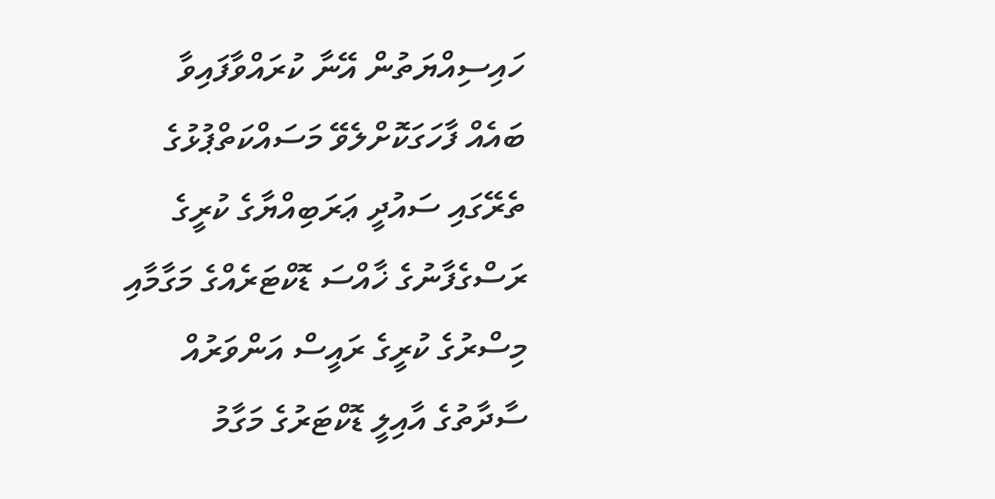ހައިސިއްޔަތުން އޭނާ ކުރައްވާފައިވާ ބައެއް ފާހަގަކޮށްލެވޭ މަސައްކަތްޕުޅުގެ ތެރޭގައި ސައުދީ ޢަރަބިއްޔާގެ ކުރީގެ ރަސްގެފާނުގެ ޚާއްސަ ޑޮކްޓަރެއްގެ މަގާމާއި މިސްރުގެ ކުރީގެ ރައީސް އަންވަރުއް ސާދާތުގެ އާއިލީ ޑޮކްޓަރުގެ މަގާމު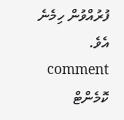ފުރުއްވުން ހިމެނެ އެވެ.
comment ކޮމެންޓް